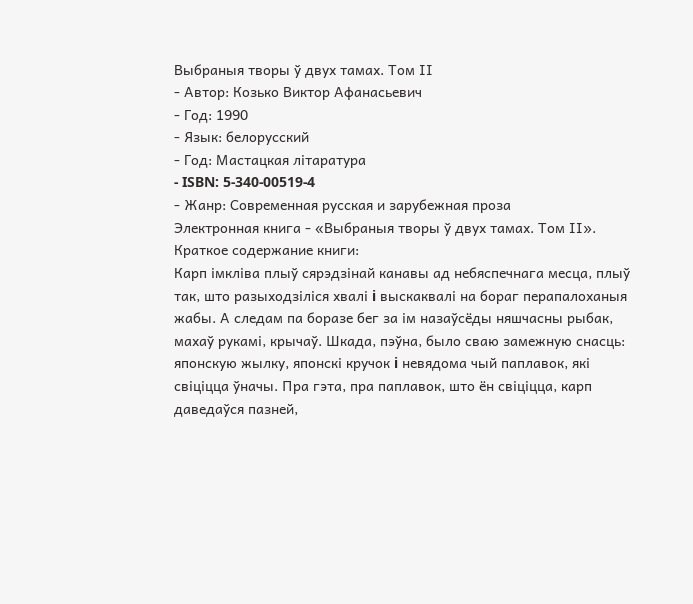Выбраныя творы ў двух тамах. Том ІІ
- Автор: Козько Виктор Афанасьевич
- Год: 1990
- Язык: белорусский
- Год: Мастацкая літаратура
- ISBN: 5-340-00519-4
- Жанр: Современная русская и зарубежная проза
Электронная книга - «Выбраныя творы ў двух тамах. Том ІІ». Краткое содержание книги:
Карп імкліва плыў сярэдзінай канавы ад небяспечнага месца, плыў так, што разыходзіліся хвалі i выскаквалі на бораг перапалоханыя жабы. А следам па боразе бег за ім назаўсёды няшчасны рыбак, махаў рукамі, крычаў. Шкада, пэўна, было сваю замежную снасць: японскую жылку, японскі кручок i невядома чый паплавок, які свіціцца ўначы. Пра гэта, пра паплавок, што ён свіціцца, карп даведаўся пазней,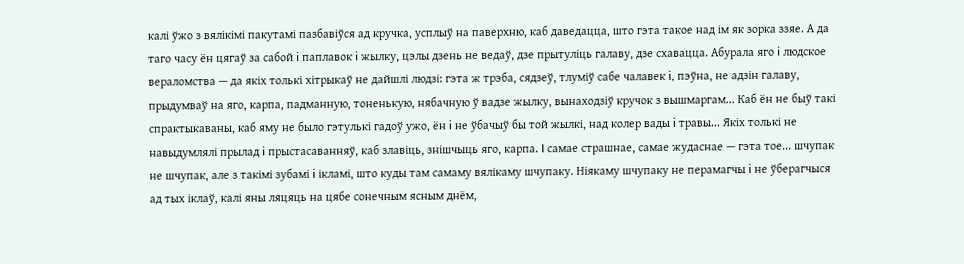калі ўжо з вялікімі пакутамі пазбавіўся ад кручка, усплыў на паверхню, каб даведацца, што гэта такое над ім як зорка ззяе. А да таго часу ён цягаў за сабой i паплавок i жылку, цэлы дзень не ведаў, дзе прытуліць галаву, дзе схавацца. Абурала яго i людское вераломства — да якіх толькі хітрыкаў не дайшлі людзі: гэта ж трэба, сядзеў, тлуміў сабе чалавек i, пэўна, не адзін галаву, прыдумваў на яго, карпа, падманную, тоненькую, нябачную ў вадзе жылку, вынаходзіў кручок з вышмаргам... Каб ён не быў такі спрактыкаваны, каб яму не было гэтулькі гадоў ужо, ён i не ўбачыў бы той жылкі, над колер вады i травы... Якіх толькі не навыдумлялі прылад i прыстасаванняў, каб злавіць, знішчыць яго, карпа. I самае страшнае, самае жудаснае — гэта тое... шчупак не шчупак, але з такімі зубамі i ікламі, што куды там самаму вялікаму шчупаку. Ніякаму шчупаку не перамагчы i не ўберагчыся ад тых іклаў, калі яны ляцяць на цябе сонечным ясным днём,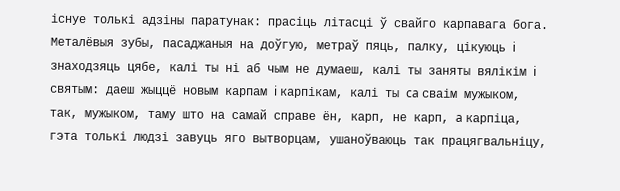існуе толькі адзіны паратунак: прасіць літасці ў свайго карпавага бога. Металёвыя зубы, пасаджаныя на доўгую, метраў пяць, палку, цікуюць i знаходзяць цябе, калі ты ні аб чым не думаеш, калі ты заняты вялікім i святым: даеш жыццё новым карпам i карпікам, калі ты ca сваім мужыком, так, мужыком, таму што на самай справе ён, карп, не карп, a карпіца, гэта толькі людзі завуць яго вытворцам, ушаноўваюць так працягвальніцу,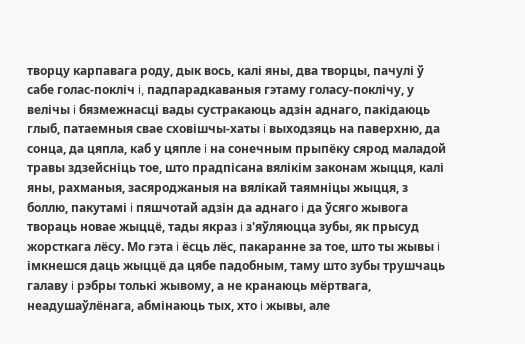творцу карпавага роду, дык вось, калі яны, два творцы, пачулі ў сабе голас-покліч i, падпарадкаваныя гэтаму голасу-поклічу, у велічы i бязмежнасці вады сустракаюць адзін аднаго, пакідаюць глыб, патаемныя свае сховішчы-хаты i выходзяць на паверхню, да сонца, да цяпла, каб у цяпле i на сонечным прыпёку сярод маладой травы здзейсніць тое, што прадпісана вялікім законам жыцця, калі яны, рахманыя, засяроджаныя на вялікай таямніцы жыцця, з боллю, пакутамі i пяшчотай адзін да аднаго i да ўсяго жывога твораць новае жыццё, тады якраз i з'яўляюцца зубы, як прысуд жорсткага лёсу. Мо гэта i ёсць лёс, пакаранне за тое, што ты жывы i імкнешся даць жыццё да цябе падобным, таму што зубы трушчаць галаву i рэбры толькі жывому, а не кранаюць мёртвага, неадушаўлёнага, абмінаюць тых, хто i жывы, але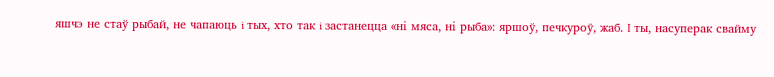яшчэ не стаў рыбай, не чапаюць i тых, хто так i застанецца «ні мяса, ні рыба»: яршоў, печкуроў, жаб. I ты, насуперак свайму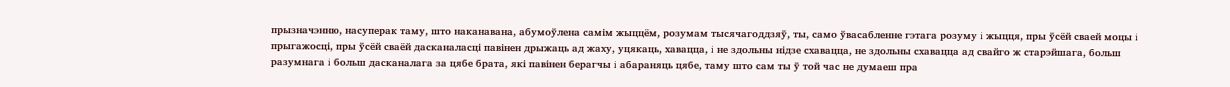прызначэнню, насуперак таму, што наканавана, абумоўлена самім жыццём, розумам тысячагоддзяў, ты, само ўвасабленне гэтага розуму i жыцця, пры ўсёй сваей моцы i прыгажосці, пры ўсёй сваёй дасканаласці павінен дрыжаць ад жаху, уцякаць, хавацца, i не здольны нідзе схавацца, не здольны схавацца ад свайго ж старэйшага, больш разумнага i больш дасканалага за цябе брата, які павінен берагчы i абараняць цябе, таму што сам ты ў той час не думаеш пра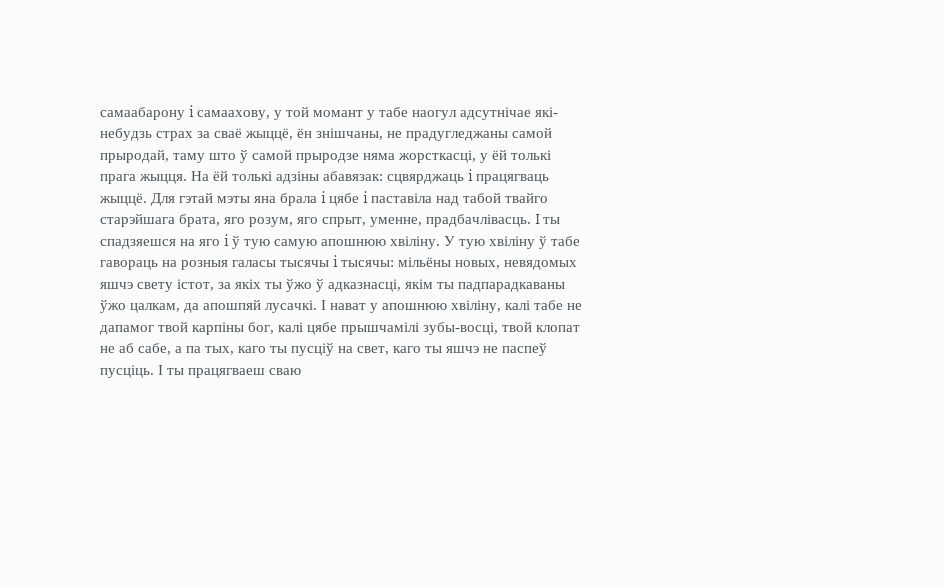самаабарону i самаахову, у той момант у табе наогул адсутнічае які-небудзь страх за сваё жыццё, ён знішчаны, не прадугледжаны самой прыродай, таму што ў самой прыродзе няма жорсткасці, у ёй толькі прага жыцця. На ёй толькі адзіны абавязак: сцвярджаць i працягваць жыццё. Для гэтай мэты яна брала i цябе i паставіла над табой твайго старэйшага брата, яго розум, яго спрыт, уменне, прадбачлівасць. I ты спадзяешся на яго i ў тую самую апошнюю хвіліну. У тую хвіліну ў табе гавораць на розныя галасы тысячы i тысячы: мільёны новых, невядомых яшчэ свету істот, за якіх ты ўжо ў адказнасці, якім ты падпарадкаваны ўжо цалкам, да апошпяй лусачкі. І нават у апошнюю хвіліну, калі табе не дапамог твой карпіны бог, калі цябе прышчамілі зубы-восці, твой клопат не аб сабе, а па тых, каго ты пусціў на свет, каго ты яшчэ не паспеў пусціць. І ты працягваеш сваю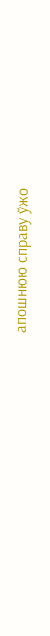апошнюю справу ўжо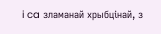i ca зламанай хрыбцінай, з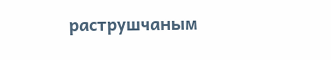раструшчаным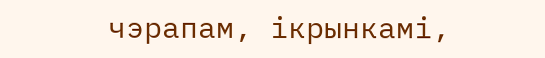чэрапам, ікрынкамі,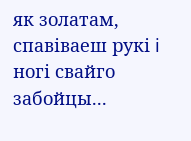як золатам, спавіваеш рукі i ногі свайго забойцы...